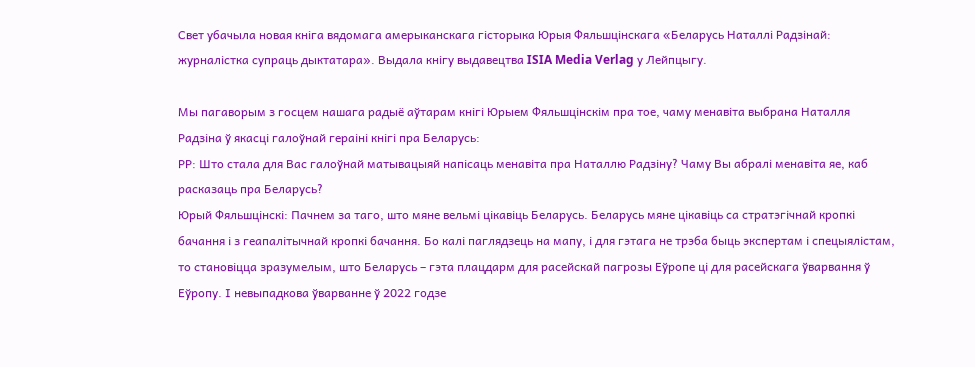Свет убачыла новая кніга вядомага амерыканскага гісторыка Юрыя Фяльшцінскага «Беларусь Наталлі Радзінай: журналістка супраць дыктатара». Выдала кнігу выдавецтва ISIA Media Verlag у Лейпцыгу.

Мы пагаворым з госцем нашага радыё аўтарам кнігі Юрыем Фяльшцінскім пра тое, чаму менавіта выбрана Наталля Радзіна ў якасці галоўнай гераіні кнігі пра Беларусь:
РР: Што стала для Вас галоўнай матывацыяй напісаць менавіта пра Наталлю Радзіну? Чаму Вы абралі менавіта яе, каб расказаць пра Беларусь?
Юрый Фяльшцінскі: Пачнем за таго, што мяне вельмі цікавіць Беларусь. Беларусь мяне цікавіць са стратэгічнай кропкі бачання і з геапалітычнай кропкі бачання. Бо калі паглядзець на мапу, і для гэтага не трэба быць экспертам і спецыялістам, то становіцца зразумелым, што Беларусь – гэта плацдарм для расейскай пагрозы Еўропе ці для расейскага ўварвання ў Еўропу. І невыпадкова ўварванне ў 2022 годзе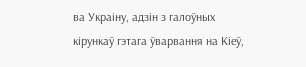ва Украіну, адзін з галоўных кірункаў гэтага ўварвання на Кіеў,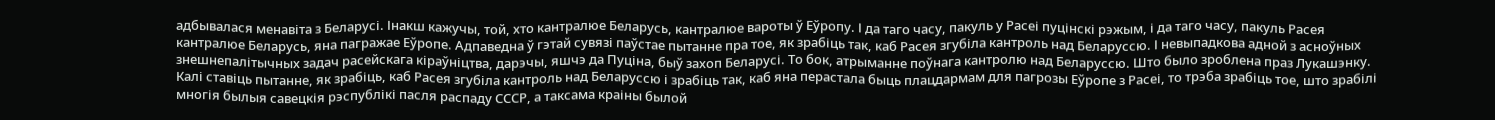адбывалася менавіта з Беларусі. Інакш кажучы, той, хто кантралюе Беларусь, кантралюе вароты ў Еўропу. І да таго часу, пакуль у Расеі пуцінскі рэжым, і да таго часу, пакуль Расея кантралюе Беларусь, яна пагражае Еўропе. Адпаведна ў гэтай сувязі паўстае пытанне пра тое, як зрабіць так, каб Расея згубіла кантроль над Беларуссю. І невыпадкова адной з асноўных знешнепалітычных задач расейскага кіраўніцтва, дарэчы, яшчэ да Пуціна, быў захоп Беларусі. То бок, атрыманне поўнага кантролю над Беларуссю. Што было зроблена праз Лукашэнку. Калі ставіць пытанне, як зрабіць, каб Расея згубіла кантроль над Беларуссю і зрабіць так, каб яна перастала быць плацдармам для пагрозы Еўропе з Расеі, то трэба зрабіць тое, што зрабілі многія былыя савецкія рэспублікі пасля распаду СССР, а таксама краіны былой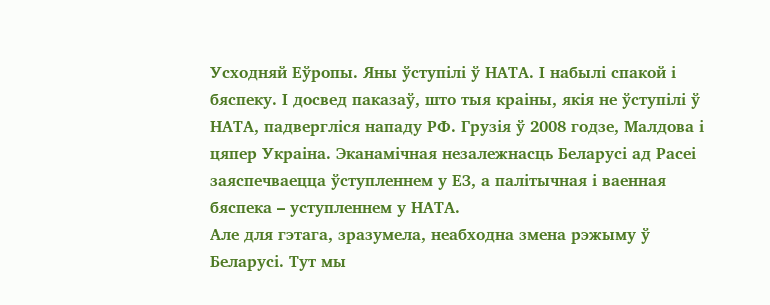Усходняй Еўропы. Яны ўступілі ў НАТА. І набылі спакой і бяспеку. І досвед паказаў, што тыя краіны, якія не ўступілі ў НАТА, падвергліся нападу РФ. Грузія ў 2008 годзе, Малдова і цяпер Украіна. Эканамічная незалежнасць Беларусі ад Расеі заяспечваецца ўступленнем у ЕЗ, а палітычная і ваенная бяспека – уступленнем у НАТА.
Але для гэтага, зразумела, неабходна змена рэжыму ў Беларусі. Тут мы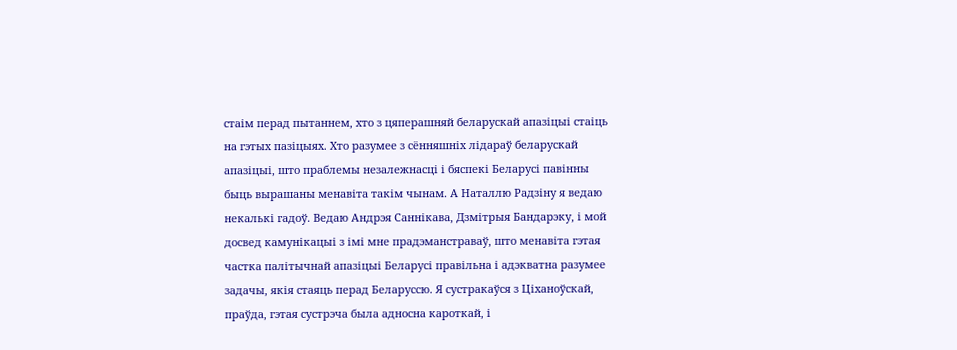стаім перад пытаннем, хто з цяперашняй беларускай апазіцыі стаіць на гэтых пазіцыях. Хто разумее з сённяшніх лідараў беларускай апазіцыі, што праблемы незалежнасці і бяспекі Беларусі павінны быць вырашаны менавіта такім чынам. А Наталлю Радзіну я ведаю некалькі гадоў. Ведаю Андрэя Саннікава, Дзмітрыя Бандарэку, і мой досвед камунікацыі з імі мне прадэманстраваў, што менавіта гэтая частка палітычнай апазіцыі Беларусі правільна і адэкватна разумее задачы, якія стаяць перад Беларуссю. Я сустракаўся з Ціханоўскай, праўда, гэтая сустрэча была адносна кароткай, і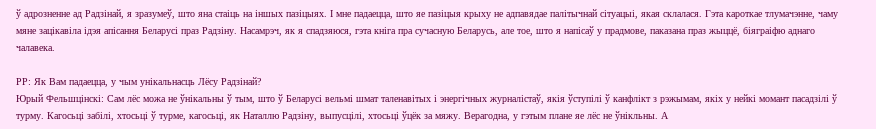ў адрозненне ад Радзінай, я зразумеў, што яна стаіць на іншых пазіцыях. І мне падаецца, што яе пазіцыя крыху не адпавядае палітычнай сітуацыі, якая склалася. Гэта кароткае тлумачэнне, чаму мяне зацікавіла ідэя апісання Беларусі праз Радзіну. Насамрэч, як я спадзяюся, гэта кніга пра сучасную Беларусь, але тое, што я напісаў у прадмове, паказана праз жыццё, біяграіфю аднаго чалавека.

РР: Як Вам падаецца, у чым унікальнасць Лёсу Радзінай?
Юрый Фельшцінскі: Сам лёс можа не ўнікальны ў тым, што ў Беларусі вельмі шмат таленавітых і энергічных журналістаў, якія ўступілі ў канфлікт з рэжымам, якіх у нейкі момант пасадзілі ў турму. Кагосьці забілі, хтосьці ў турме, кагосьці, як Наталлю Радзіну, выпусцілі, хтосьці ўцёк за мяжу. Верагодна, у гэтым плане яе лёс не ўнікльны. А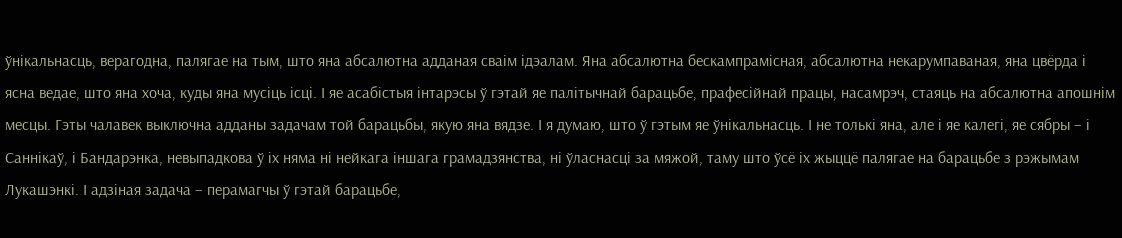ўнікальнасць, верагодна, палягае на тым, што яна абсалютна адданая сваім ідэалам. Яна абсалютна бескампрамісная, абсалютна некарумпаваная, яна цвёрда і ясна ведае, што яна хоча, куды яна мусіць ісці. І яе асабістыя інтарэсы ў гэтай яе палітычнай барацьбе, прафесійнай працы, насамрэч, стаяць на абсалютна апошнім месцы. Гэты чалавек выключна адданы задачам той барацьбы, якую яна вядзе. І я думаю, што ў гэтым яе ўнікальнасць. І не толькі яна, але і яе калегі, яе сябры – і Саннікаў, і Бандарэнка, невыпадкова ў іх няма ні нейкага іншага грамадзянства, ні ўласнасці за мяжой, таму што ўсё іх жыццё палягае на барацьбе з рэжымам Лукашэнкі. І адзіная задача – перамагчы ў гэтай барацьбе,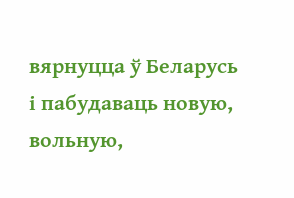вярнуцца ў Беларусь і пабудаваць новую, вольную,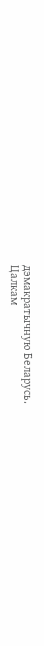дэмакратычную Беларусь.
Цалкам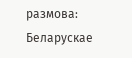размова:
Беларускае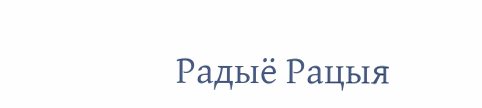Радыё Рацыя